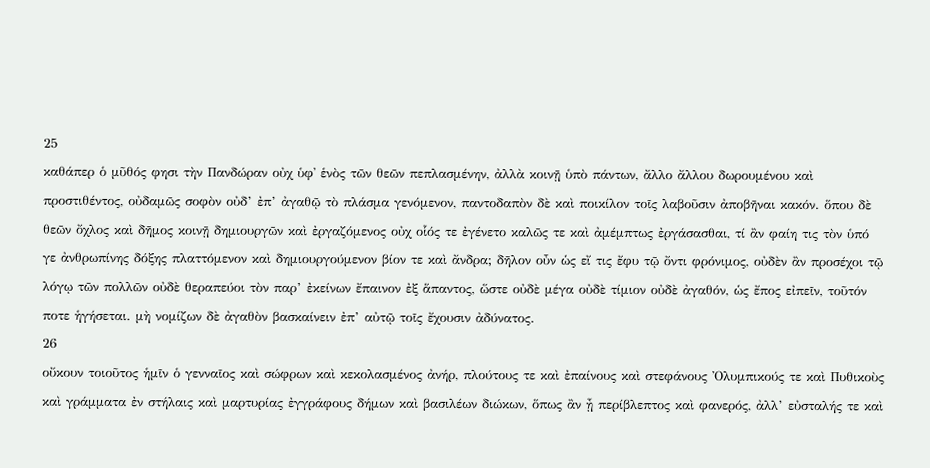25
καθάπερ ὁ μῦθός φησι τὴν Πανδώραν οὐχ ὑφ̓ ἑνὸς τῶν θεῶν πεπλασμένην, ἀλλὰ κοινῇ ὑπὸ πάντων, ἄλλο ἄλλου δωρουμένου καὶ προστιθέντος, οὐδαμῶς σοφὸν οὐδ’ ἐπ’ ἀγαθῷ τὸ πλάσμα γενόμενον, παντοδαπὸν δὲ καὶ ποικίλον τοῖς λαβοῦσιν ἀποβῆναι κακόν. ὅπου δὲ θεῶν ὄχλος καὶ δῆμος κοινῇ δημιουργῶν καὶ ἐργαζόμενος οὐχ οἷός τε ἐγένετο καλῶς τε καὶ ἀμέμπτως ἐργάσασθαι, τί ἂν φαίη τις τὸν ὑπό γε ἀνθρωπίνης δόξης πλαττόμενον καὶ δημιουργούμενον βίον τε καὶ ἄνδρα; δῆλον οὖν ὡς εἴ τις ἔφυ τῷ ὄντι φρόνιμος, οὐδὲν ἂν προσέχοι τῷ λόγῳ τῶν πολλῶν οὐδὲ θεραπεύοι τὸν παρ’ ἐκείνων ἔπαινον ἐξ ἅπαντος, ὥστε οὐδὲ μέγα οὐδὲ τίμιον οὐδὲ ἀγαθόν, ὡς ἔπος εἰπεῖν, τοῦτόν ποτε ἡγήσεται. μὴ νομίζων δὲ ἀγαθὸν βασκαίνειν ἐπ’ αὐτῷ τοῖς ἔχουσιν ἀδύνατος.
26
οὔκουν τοιοῦτος ἡμῖν ὁ γενναῖος καὶ σώφρων καὶ κεκολασμένος ἀνήρ, πλούτους τε καὶ ἐπαίνους καὶ στεφάνους Ὀλυμπικούς τε καὶ Πυθικοὺς καὶ γράμματα ἐν στήλαις καὶ μαρτυρίας ἐγγράφους δήμων καὶ βασιλέων διώκων, ὅπως ἂν ᾖ περίβλεπτος καὶ φανερός, ἀλλ’ εὐσταλής τε καὶ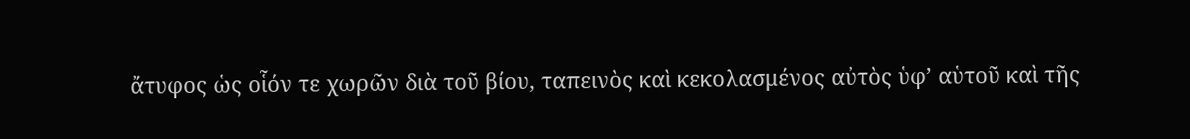ἄτυφος ὡς οἷόν τε χωρῶν διὰ τοῦ βίου, ταπεινὸς καὶ κεκολασμένος αὐτὸς ὑφ’ αὑτοῦ καὶ τῆς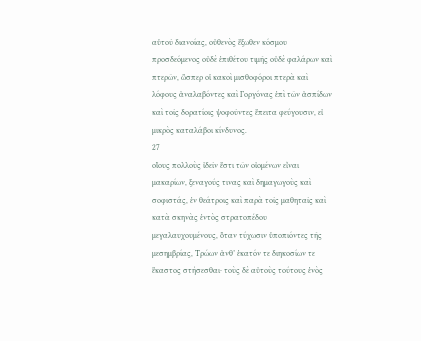αὑτοῦ διανοίας, οὐθενὸς ἔξωθεν κόσμου προσδεόμενος οὐδὲ ἐπιθέτου τιμῆς οὐδὲ φαλάρων καὶ πτερῶν, ὥσπερ οἱ κακοὶ μισθοφόροι πτερὰ καὶ λόφους ἀναλαβόντες καὶ Γοργόνας ἐπὶ τῶν ἀσπίδων καὶ τοῖς δορατίοις ψοφοῦντες ἔπειτα φεύγουσιν, εἰ μικρὸς καταλάβοι κίνδυνος.
27
οἵους πολλοὺς ἰδεῖν ἔστι τῶν οἰομένων εἶναι μακαρίων, ξεναγούς τινας καὶ δημαγωγοὺς καὶ σοφιστάς, ἐν θεάτροις καὶ παρὰ τοῖς μαθηταῖς καὶ κατὰ σκηνὰς ἐντὸς στρατοπέδου μεγαλαυχουμένους, ὅταν τύχωσιν ὑποπιόντες τῆς μεσημβρίας, Τρώων ἀνθ’ ἑκατόν τε διηκοσίων τε ἕκαστος στήσεσθαι· τοὺς δὲ αὐτοὺς τούτους ἑνὸς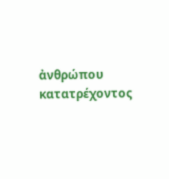ἀνθρώπου κατατρέχοντος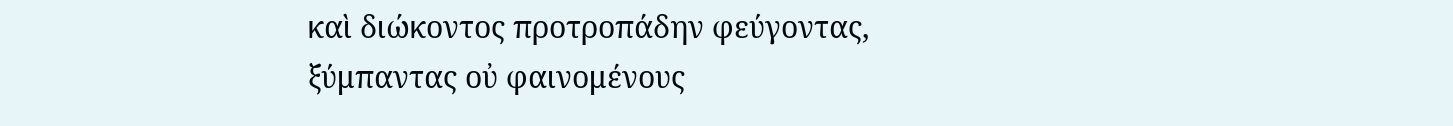καὶ διώκοντος προτροπάδην φεύγοντας, ξύμπαντας οὐ φαινομένους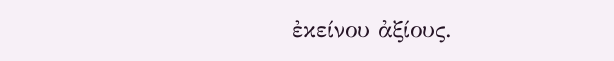ἐκείνου ἀξίους.